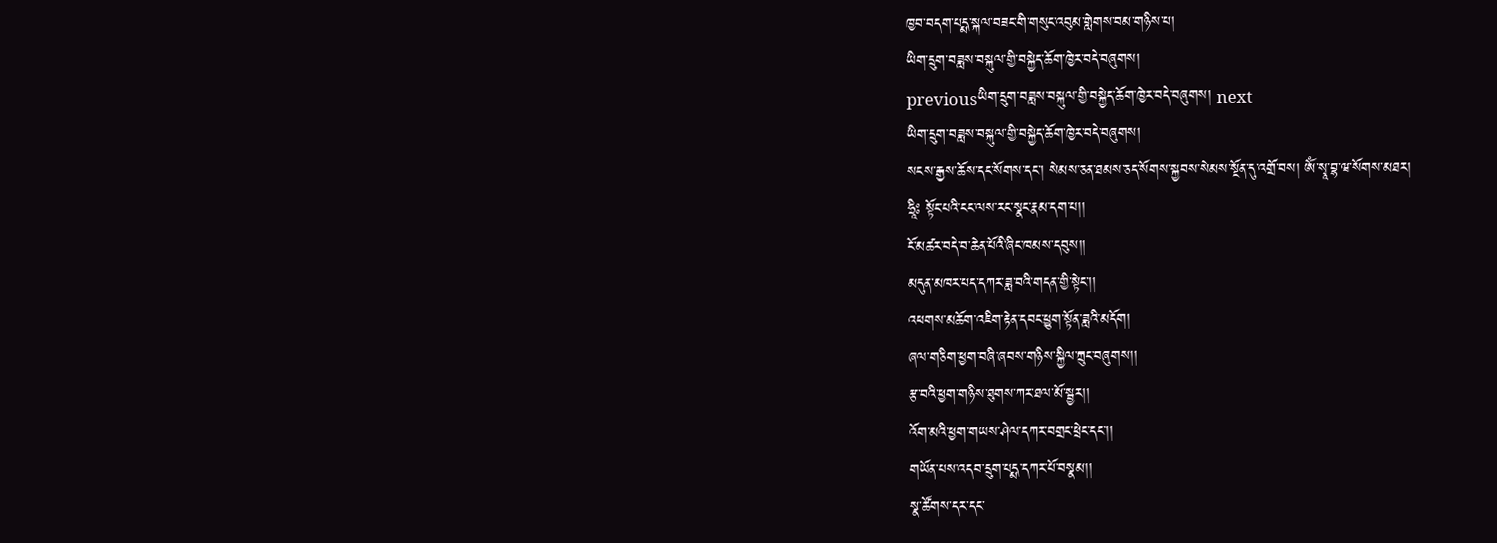ཁྱབ་བདག་པདྨ་སྐལ་བཟང་གི་གསུང་འབུམ་གླེགས་བམ་གཉིས་པ།
ཡིག་དྲུག་བཟླས་བསྐུལ་གྱི་བསྐྱེད་ཆོག་ཁྱེར་བདེ་བཞུགས།
previousཡིག་དྲུག་བཟླས་བསྐུལ་གྱི་བསྐྱེད་ཆོག་ཁྱེར་བདེ་བཞུགས། next
ཡིག་དྲུག་བཟླས་བསྐུལ་གྱི་བསྐྱེད་ཆོག་ཁྱེར་བདེ་བཞུགས།
སངས་རྒྱས་ཆོས་དང་སོགས་དང་། སེམས་ཅན་ཐམས་ཅད་སོགས་སྐྱབས་སེམས་སྔོན་དུ་འགྲོ་བས། ཨོཾ་སྭཱ་བྷ་ཝ་སོགས་མཐར།
ཧྲཱིཿ སྟོང་པའི་ངང་ལས་རང་སྣང་རྣམ་དག་པ།།
ངོ་མཚར་བདེ་བ་ཆེན་པོའི་ཞིང་ཁམས་དབུས།།
མདུན་མཁར་པད་དཀར་ཟླ་བའི་གདན་གྱི་སྟེང་།།
འཕགས་མཆོག་འཇིག་རྟེན་དབང་ཕྱུག་སྟོན་ཟླའི་མདོག།
ཞལ་གཅིག་ཕྱག་བཞི་ཞབས་གཉིས་སྐྱིལ་ཀྲུང་བཞུགས།།
རྩ་བའི་ཕྱག་གཉིས་ཐུགས་ཀར་ཐལ་མོ་སྦྱར།།
འོག་མའི་ཕྱག་གཡས་ཤེལ་དཀར་བགྲང་ཕྲེང་དང་།།
གཡོན་པས་འདབ་དྲུག་པདྨ་དཀར་པོ་བསྣམ།།
སྣ་ཚོགས་དར་དང་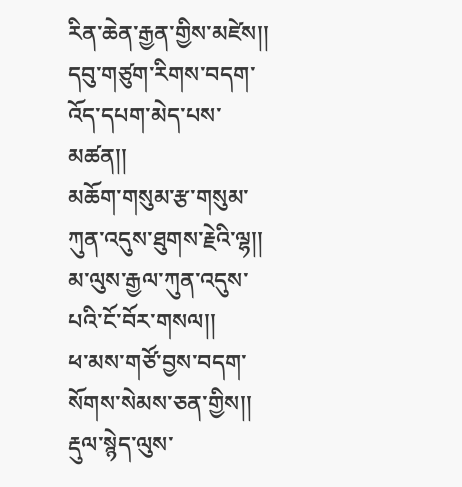རིན་ཆེན་རྒྱན་གྱིས་མཛེས།།
དབུ་གཙུག་རིགས་བདག་འོད་དཔག་མེད་པས་མཚན།།
མཆོག་གསུམ་རྩ་གསུམ་ཀུན་འདུས་ཐུགས་རྗེའི་ལྷ།།
མ་ལུས་རྒྱལ་ཀུན་འདུས་པའི་ངོ་བོར་གསལ།།
ཕ་མས་གཙོ་བྱས་བདག་སོགས་སེམས་ཅན་གྱིས།།
རྡུལ་སྙེད་ལུས་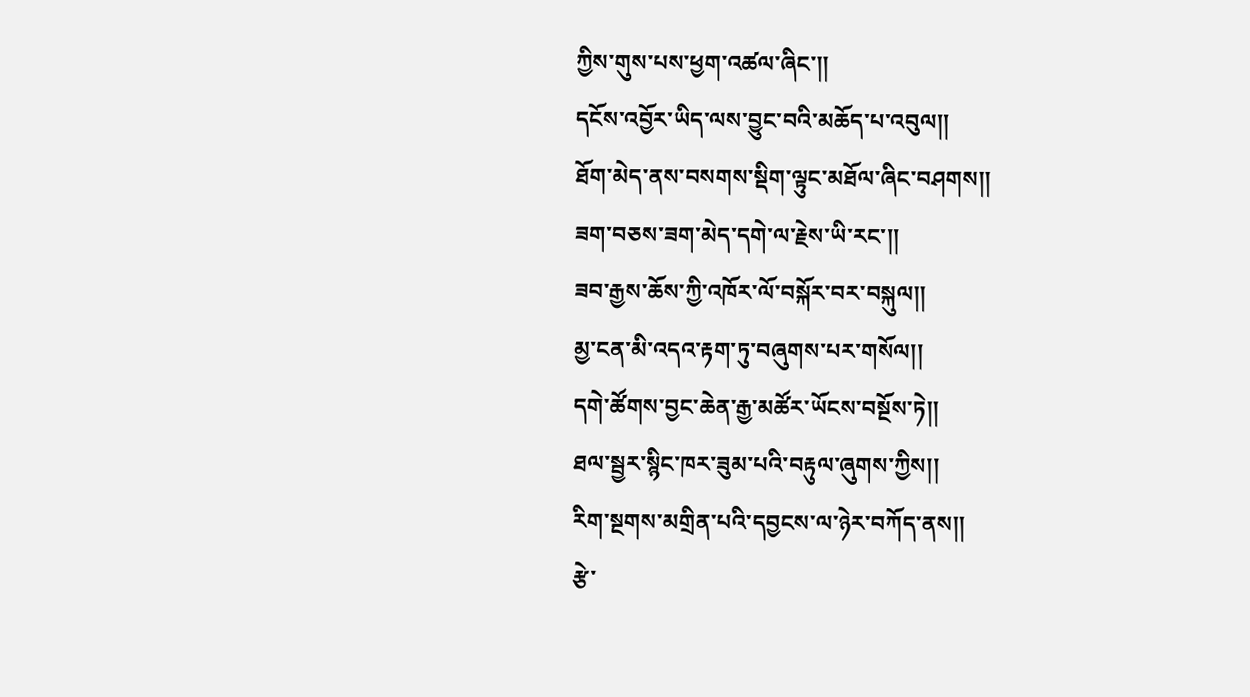ཀྱིས་གུས་པས་ཕྱག་འཚལ་ཞིང་།།
དངོས་འབྱོར་ཡིད་ལས་བྱུང་བའི་མཆོད་པ་འབུལ།།
ཐོག་མེད་ནས་བསགས་སྡིག་ལྟུང་མཐོལ་ཞིང་བཤགས།།
ཟག་བཅས་ཟག་མེད་དགེ་ལ་རྗེས་ཡི་རང་།།
ཟབ་རྒྱས་ཆོས་ཀྱི་འཁོར་ལོ་བསྐོར་བར་བསྐུལ།།
མྱ་ངན་མི་འདའ་རྟག་ཏུ་བཞུགས་པར་གསོལ།།
དགེ་ཚོགས་བྱང་ཆེན་རྒྱ་མཚོར་ཡོངས་བསྔོས་ཏེ།།
ཐལ་སྦྱར་སྙིང་ཁར་ཟུམ་པའི་བརྟུལ་ཞུགས་ཀྱིས།།
རིག་སྔགས་མགྲིན་པའི་དབྱངས་ལ་ཉེར་བཀོད་ནས།།
རྩེ་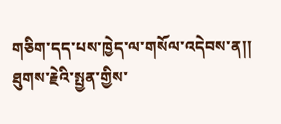གཅིག་དད་པས་ཁྱེད་ལ་གསོལ་འདེབས་ན།།
ཐུགས་རྗེའི་སྤྱན་གྱིས་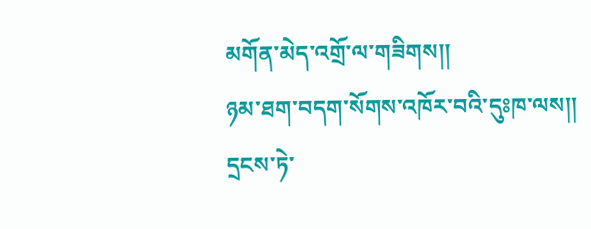མགོན་མེད་འགྲོ་ལ་གཟིགས།།
ཉམ་ཐག་བདག་སོགས་འཁོར་བའི་དུཿཁ་ལས།།
དྲངས་ཏེ་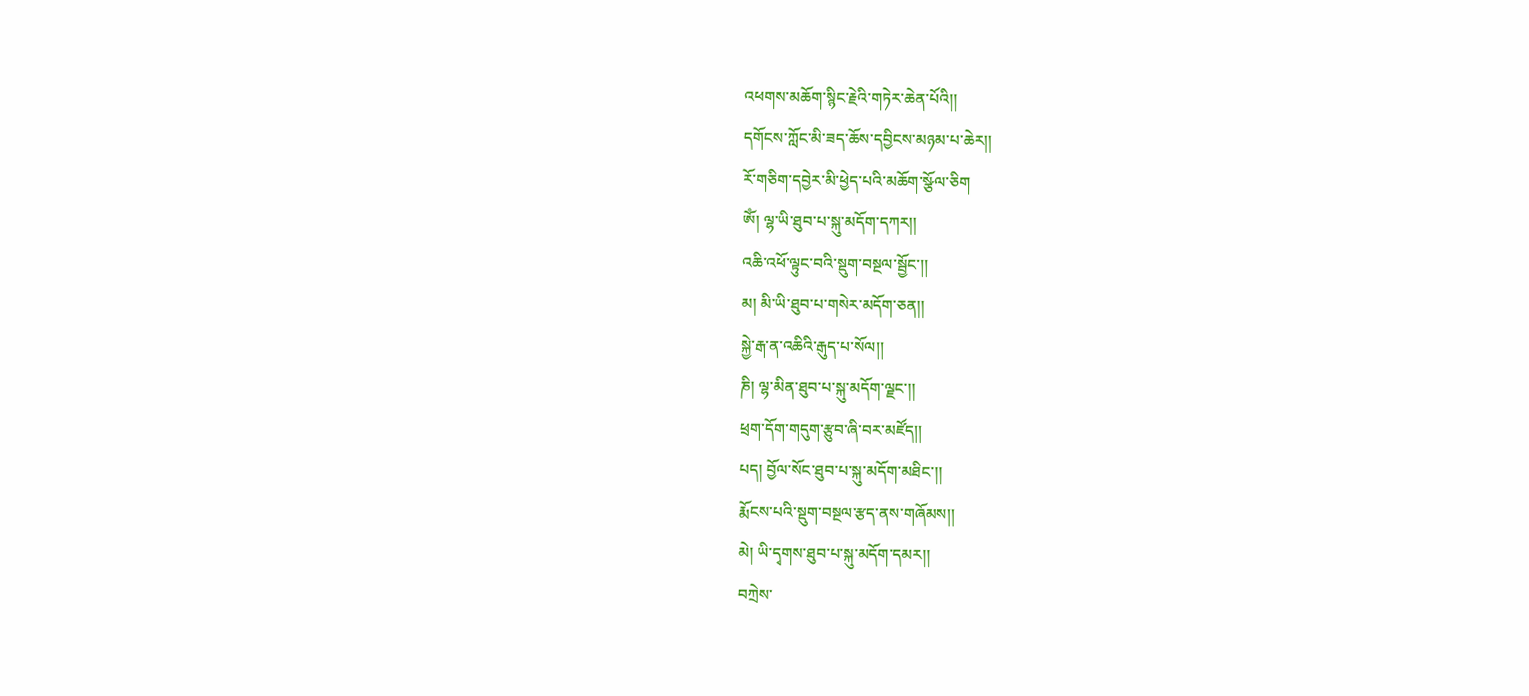འཕགས་མཆོག་སྙིང་རྗེའི་གཏེར་ཆེན་པོའི།།
དགོངས་ཀློང་མི་ཟད་ཆོས་དབྱིངས་མཉམ་པ་ཆེར།།
རོ་གཅིག་དབྱེར་མི་ཕྱེད་པའི་མཆོག་སྩོལ་ཅིག
ཨོཾ། ལྷ་ཡི་ཐུབ་པ་སྐུ་མདོག་དཀར།།
འཆི་འཕོ་ལྟུང་བའི་སྡུག་བསྔལ་སྦྱོང་།།
མ། མི་ཡི་ཐུབ་པ་གསེར་མདོག་ཅན།།
སྐྱེ་རྒ་ན་འཆིའི་རྒུད་པ་སོལ།།
ཎི། ལྷ་མིན་ཐུབ་པ་སྐུ་མདོག་ལྗང་།།
ཕྲག་དོག་གདུག་རྩུབ་ཞི་བར་མཛོད།།
པད། བྱོལ་སོང་ཐུབ་པ་སྐུ་མདོག་མཐིང་།།
རྨོངས་པའི་སྡུག་བསྔལ་རྩད་ནས་གཞོམས།།
མེ། ཡི་དྭགས་ཐུབ་པ་སྐུ་མདོག་དམར།།
བཀྲེས་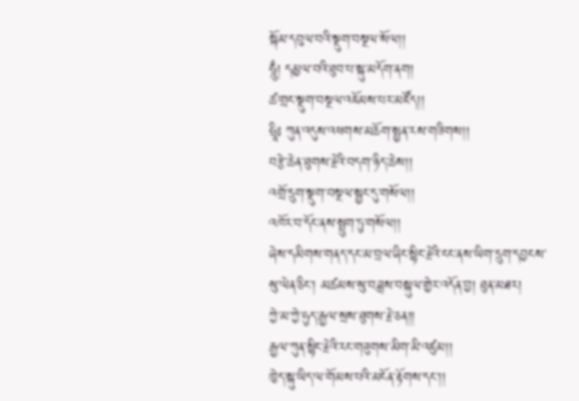སྐོམ་དབུལ་བའི་སྡུག་བསྔལ་སོལ།།
ཧཱུྃ། དམྱལ་བའི་ཐུབ་པ་སྐུ་མདོག་ནག།
ཚ་གྲང་སྡུག་བསྔལ་འཇོམས་པར་མཛོད།།
ཧྲཱིཿ ཀུན་འདུས་འཕགས་མཆོག་སྤྱན་རས་གཟིགས།།
བརྩེ་ཆེན་ཐུགས་རྗེའི་བདག་ཉིད་ཆེས།།
འགྲོ་དྲུག་སྡུག་བསྔལ་སྦྱང་དུ་གསོལ།།
འཁོར་བ་དོང་ནས་སྤྲུག་ཏུ་གསོལ།།
ཞེས་དམིགས་གནད་དང་མ་བྲལ་ཞིང་སྙིང་རྗེའི་ངང་ནས་ཡིག་དྲུག་དབྱངས་སུ་ལེན་ཅིང་། མཚམས་སུ་བཟླས་བསྐུལ་གྱེར་འདོན་བྱ། ཐུན་མཐར།
ཀྱེ་མ་ཀྱེ་ཧུད་རྒྱལ་སྲས་ཐུགས་རྗེ་ཅན།།
རྒྱལ་ཀུན་སྙིང་རྗེའི་རང་གཟུགས་མིག་མི་འཛུམ།།
ཁྱེད་སྐུ་ཡིད་ལ་གོམས་པའི་མངོན་རྟོགས་དང་།།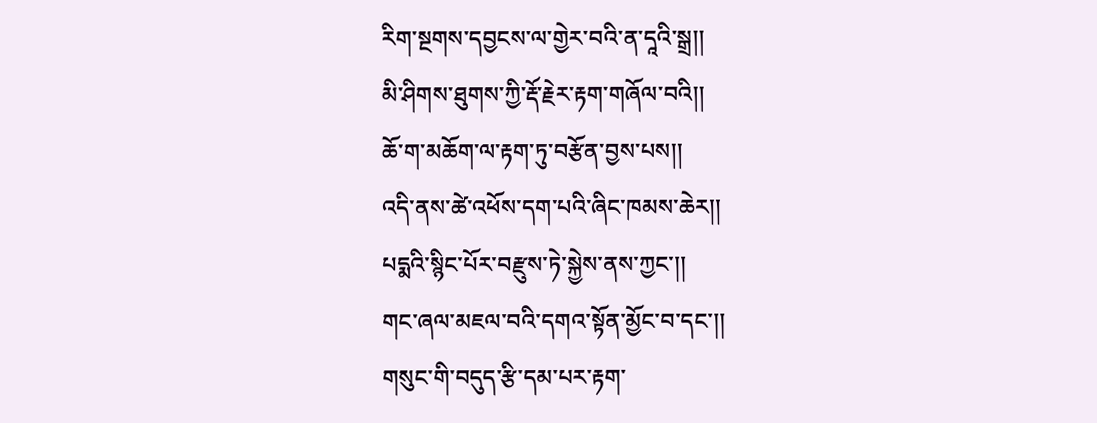རིག་སྔགས་དབྱངས་ལ་གྱེར་བའི་ན་དཱའི་སྒྲ།།
མི་ཤིགས་ཐུགས་ཀྱི་རྡོ་རྗེར་རྟག་གཞོལ་བའི།།
ཆོ་ག་མཆོག་ལ་རྟག་ཏུ་བརྩོན་བྱས་པས།།
འདི་ནས་ཚེ་འཕོས་དག་པའི་ཞིང་ཁམས་ཆེར།།
པདྨའི་སྙིང་པོར་བརྫུས་ཏེ་སྐྱེས་ནས་ཀྱང་།།
གང་ཞལ་མཇལ་བའི་དགའ་སྟོན་མྱོང་བ་དང་།།
གསུང་གི་བདུད་རྩི་དམ་པར་རྟག་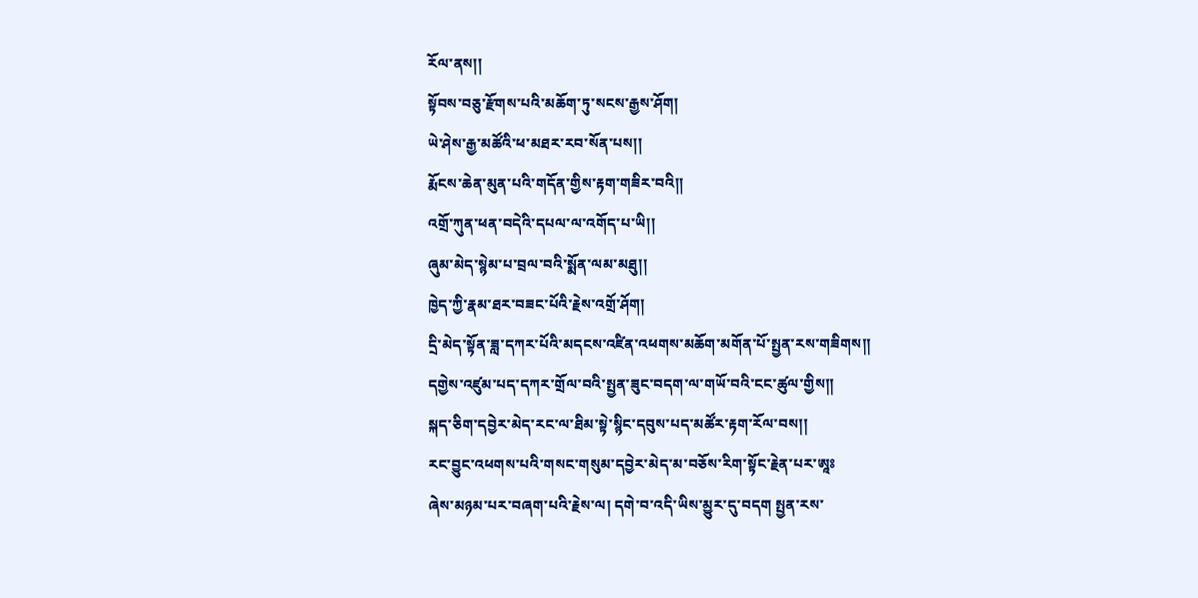རོལ་ནས།།
སྟོབས་བཅུ་རྫོགས་པའི་མཆོག་ཏུ་སངས་རྒྱས་ཤོག།
ཡེ་ཤེས་རྒྱ་མཚོའི་ཕ་མཐར་རབ་སོན་པས།།
རྨོངས་ཆེན་མུན་པའི་གདོན་གྱིས་རྟག་གཟིར་བའི།།
འགྲོ་ཀུན་ཕན་བདེའི་དཔལ་ལ་འགོད་པ་ཡི།།
ཞུམ་མེད་སྙེམ་པ་བྲལ་བའི་སྨོན་ལམ་མཐུ།།
ཁྱེད་ཀྱི་རྣམ་ཐར་བཟང་པོའི་རྗེས་འགྲོ་ཤོག།
དྲི་མེད་སྟོན་ཟླ་དཀར་པོའི་མདངས་འཛིན་འཕགས་མཆོག་མགོན་པོ་སྤྱན་རས་གཟིགས།།
དགྱེས་འཛུམ་པད་དཀར་གྲོལ་བའི་སྤྱན་ཟུང་བདག་ལ་གཡོ་བའི་ངང་ཚུལ་གྱིས།།
སྐད་ཅིག་དབྱེར་མེད་རང་ལ་ཐིམ་སྟེ་སྙིང་དབུས་པད་མཚོར་རྟག་རོལ་བས།།
རང་བྱུང་འཕགས་པའི་གསང་གསུམ་དབྱེར་མེད་མ་བཅོས་རིག་སྟོང་རྗེན་པར་ཨཱཿ
ཞེས་མཉམ་པར་བཞག་པའི་རྗེས་ལ། དགེ་བ་འདི་ཡིས་མྱུར་དུ་བདག སྤྱན་རས་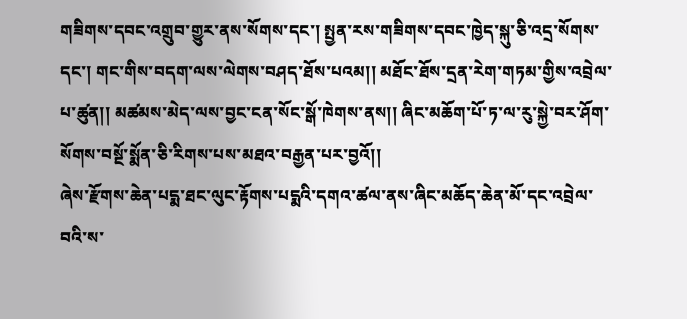གཟིགས་དབང་འགྲུབ་གྱུར་ནས་སོགས་དང་། སྤྱན་རས་གཟིགས་དབང་ཁྱེད་སྐུ་ཅི་འདྲ་སོགས་དང་། གང་གིས་བདག་ལས་ལེགས་བཤད་ཐོས་པའམ།། མཐོང་ཐོས་དྲན་རེག་གཏམ་གྱིས་འབྲེལ་པ་ཚུན།། མཚམས་མེད་ལས་བྱང་ངན་སོང་སྒོ་ཁེགས་ནས།། ཞིང་མཆོག་པོ་ཏ་ལ་རུ་སྐྱེ་བར་ཤོག་སོགས་བསྔོ་སྨོན་ཅི་རིགས་པས་མཐའ་བརྒྱན་པར་བྱའོ།།
ཞེས་རྫོགས་ཆེན་པདྨ་ཐང་ལུང་རྟོགས་པདྨའི་དགའ་ཚལ་ནས་ཞིང་མཆོད་ཆེན་མོ་དང་འབྲེལ་བའི་ས་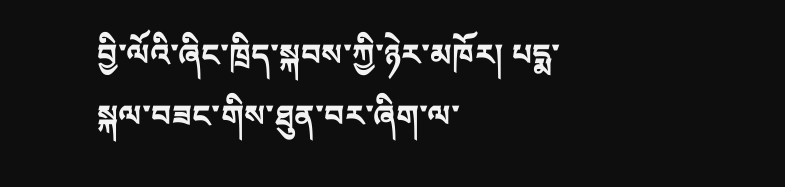བྱི་ལོའི་ཞིང་ཁྲིད་སྐབས་ཀྱི་ཉེར་མཁོར། པདྨ་སྐལ་བཟང་གིས་ཐུན་བར་ཞིག་ལ་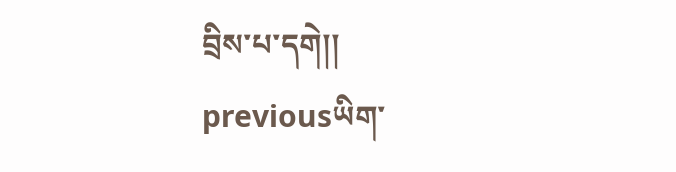བྲིས་པ་དགེ།།
previousཡིག་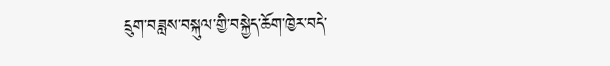དྲུག་བཟླས་བསྐུལ་གྱི་བསྐྱེད་ཆོག་ཁྱེར་བདེ་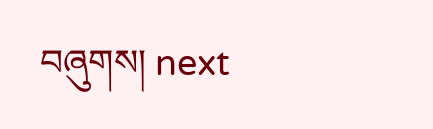བཞུགས། next